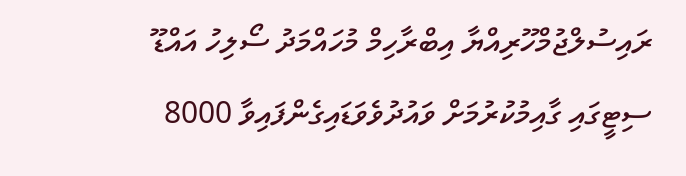ރައިސުލްޖުމްހޫރިއްޔާ އިބްރާހިމް މުހައްމަދު ސޯލިހު އައްޑޫ ސިޓީގައި ގާއިމުކުރުމަށް ވައުދުވެވަޑައިގެންފައިވާ 8000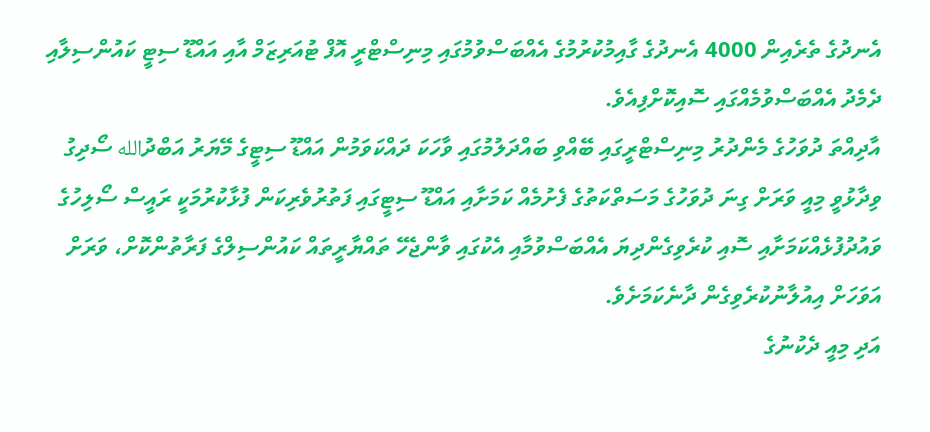އެނދުގެ ތެރެއިން 4000 އެނދުގެ ގާއިމުކުރުމުގެ އެއްބަސްވުމުގައި މިނިސްޓްރީ އޮފް ޓުއަރިޒަމް އާއި އައްޑޫ ސިޓީ ކައުންސިލާއި ދެމެދު އެއްބަސްވުމެއްގައި ސޮއިކޮށްފިއެވެ.
އާދިއްތަ ދުވަހުގެ މެންދުރު މިނިސްޓްރީގައި ބޭއްވި ބައްދަލުމުގައި ވާހަކަ ދައްކަވަމުން އައްޑޫ ސިޓީގެ މޭޔަރު އަބްދުالله ސޯދިގު ވިދާޅުވީ މިއީ ވަރަށް ގިނަ ދުވަހުގެ މަސަތްކަތުގެ ފެށުމެއް ކަމަށާއި އައްޑޫ ސިޓީގައި ފަތުރުވެރިކަން ފުޅާކުރުމަކީ ރައީސް ސޯލިހުގެ ވައުދުފުޅެއްކަމަށާއި ސޮއި ކުރެވިގެންދިޔަ އެއްބަސްވުމާއި އެކުގައި ވާންޖެހޭ ތައްޔާރީތައް ކައުންސިލްގެ ފަރާތުންކޮށް، ވަރަށް އަވަހަށް އިއުލާނުކުރެވިގެން ދާނެކަމަށެވެ.
އަދި މިއީ ދެކުނުގެ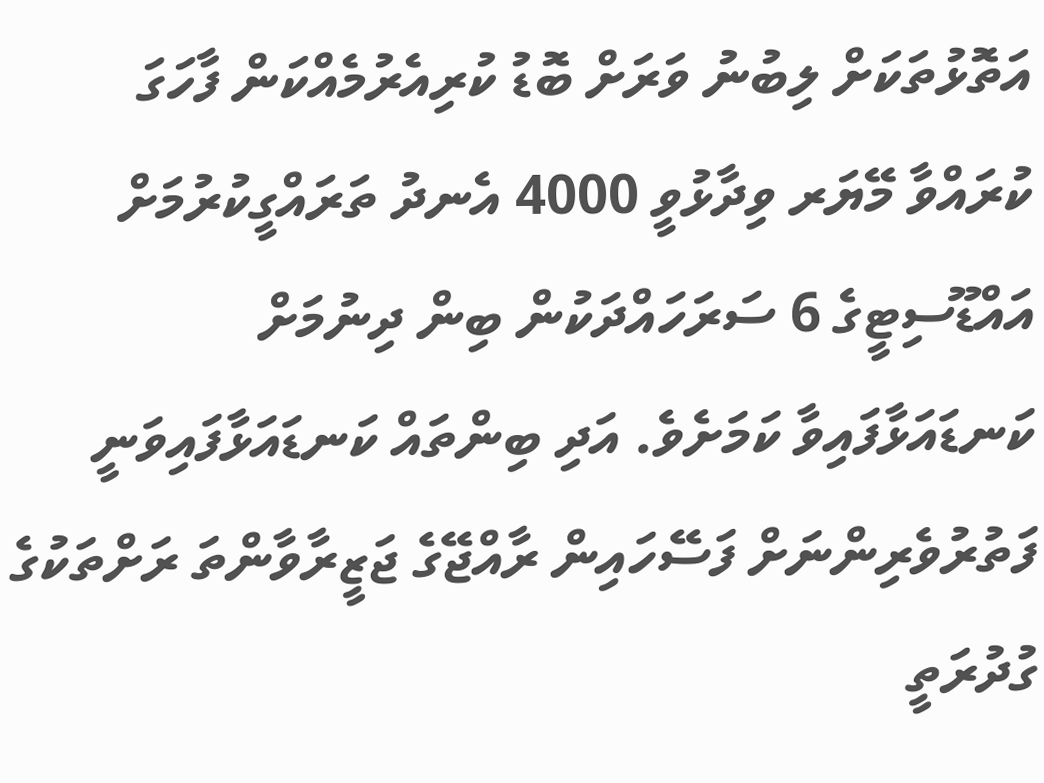އަތޮޅުތަކަށް ލިބުނު ވަރަށް ބޮޑު ކުރިއެރުމެއްކަން ފާހަގަ ކުރައްވާ މޭޔަރ ވިދާޅުވީ 4000 އެނދު ތަރައްގީކުރުމަށް އައްޑޫސިޓީގެ 6 ސަރަހައްދަކުން ބިން ދިނުމަށް ކަނޑައަޅާފައިވާ ކަމަށެވެ. އަދި ބިންތައް ކަނޑައަޅާފައިވަނީ ފަތުރުވެރިންނަށް ފަސޭހައިން ރާއްޖޭގެ ޖަޒީރާވާންތަ ރަށްތަކުގެ ގުދުރަތީ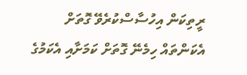ރީތިކަން އިހުސާސްކުރެވޭ ގޮތަށް އެކަންތައް ހިމެނޭ ގޮތަށް ކަމަށާއި އެކަމުގެ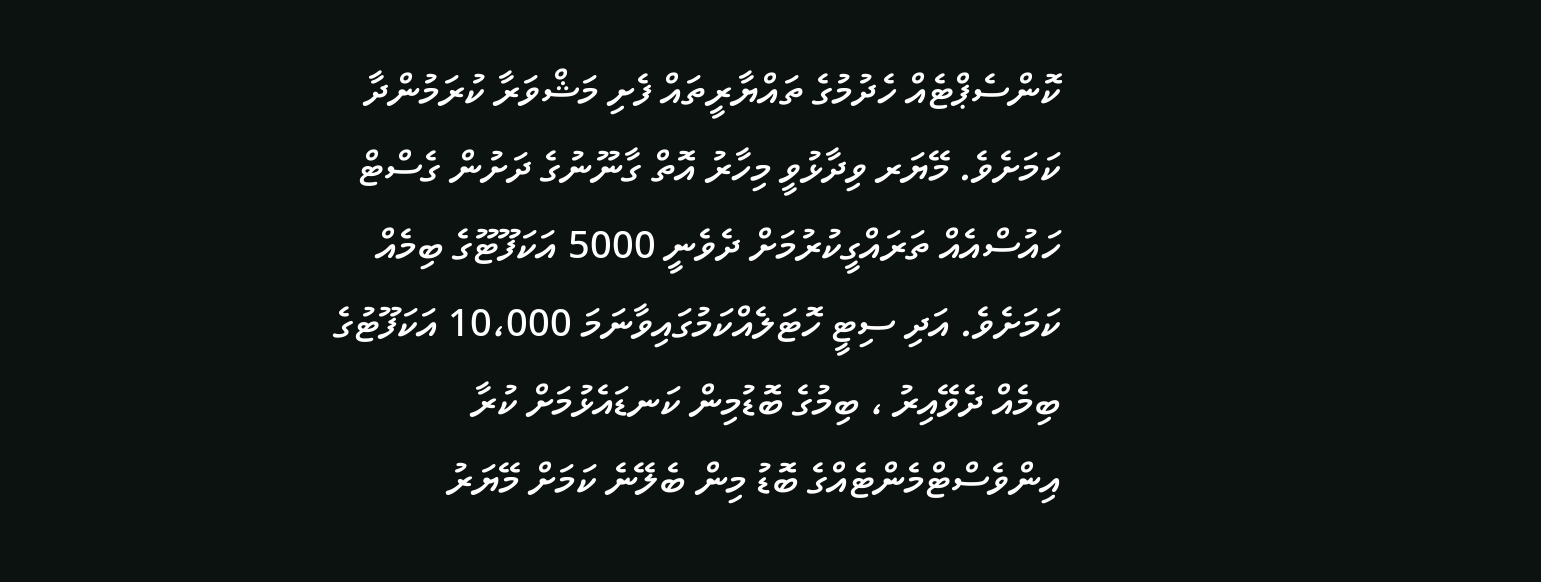ކޮންސެޕްޓެއް ހެދުމުގެ ތައްޔާރީތައް ފެށި މަޝްވަރާ ކުރަމުންދާ ކަމަށެވެ. މޭޔަރ ވިދާޅުވީ މިހާރު އޮތް ގާނޫނުގެ ދަށުން ގެސްޓް ހައުސްއެއް ތަރައްގީކުރުމަށް ދެވެނީ 5000 އަކަފޫޓޫގެ ބިމެއް ކަމަށެވެ. އަދި ސިޓީ ހޮޓަލެއްކަމުގައިވާނަމަ 10،000 އަކަފޫޓުގެ ބިމެއް ދެވޭއިރު ، ބިމުގެ ބޮޑުމިން ކަނޑައެޅުމަށް ކުރާ އިންވެސްޓްމެންޓެއްގެ ބޮޑު މިން ބެލޭނެ ކަމަށް މޭޔަރު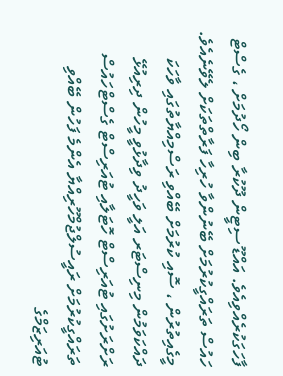ފާހަގަކުރެއްވިއެވެ. އައްޑޫ ސިޓީން ދޫކުރާ ބިން ހޯދުމަށް ، ގެސްޓް ހައުސް ތަރައްގީކުރުމަށް ބޭނުންވާ ހުރިހާ ފަރާތްތަކަށް ލެވޭނެއެވެ.
މީގެއިތުރުން ، ސޮއި ކުރުމަށް ބޭއްވި ރަސްމިއްޔާތުގައި ވާހަކަ ދައްކަވަމުން މިނިސްޓަރ އަލީ ވަހީދު ވިދާޅުވީ މީހުން ދިރިއުޅޭ ރަށްރަށުގައި ޓުއަރިސްޓް ހޮޓަލާއި ޓުއަރިސްޓް ގެސްޓްހައުސް ތަރައްގީކުރުމަށް ރައީސުލްޖުމްހޫރިއްޔާ އެންމެ ފަހުން ބޭއްވި ޓުއަރިޒަމްގެ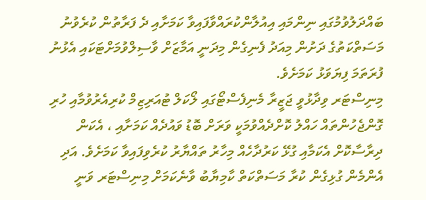ބައްދަލުވުމުގައި ނިންމައި އިއުލާންކުރައްވާފައިވާ ކަމަށާއި ދެ ފަރާތުން ކުރެވުނު މަސަތްކަތުގެ ދަށުން މިއަދު ފެނިގެން މިދަނީ އަމާޒަށް ވާސިލްވުމަށްޓަކައި އެޅުނު ފުރަތަމަ ފިޔަވަޅު ކަމަށެވެ.
މިނިސްޓަރ ވިދާޅުވީ ޖަޒީރާ މެނިފެސްޓޯގައި ލޯކަލް ޓުއަރިޒިމް ކުރިއެރުވުމާއި ހުރި ގޮންޖެހުންތައް ހައްލު ކޮށްދެއްވުމަކީ ވަރަށް ބޮޑު ވައުދެއް ކަމަށާއި ، އެކަން ދިރާސާކޮށް އެކަމާއި ގުޅޭ ކަރުދާހެއް މިހާރު ތައްޔާރު ކުރެވިފައިވާ ކަމަށެވެ. އަދި އެންމެން ގުޅިގެން ކުރާ މަސަތްކަތް ކާމިޔާބު ވާނެކަމަށް މިނިސްޓަރ ވަނީ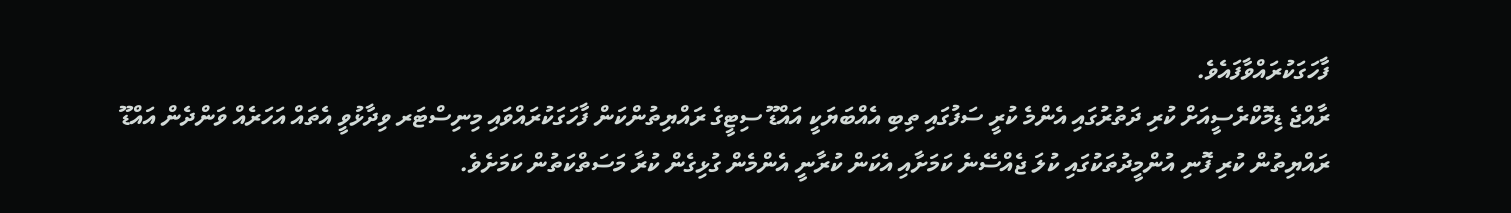ފާހަގަކުރައްވާފައެވެ.
ރާއްޖެ ޑިމޮކްރެސީއަށް ކުރި ދަތުރުގައި އެންމެ ކުރީ ސަފުގައި ތިބި އެއްބަޔަކީ އައްޑޫ ސިޓީގެ ރައްޔިތުންކަން ފާހަގަކުރައްވައި މިނިސްޓަރ ވިދާޅުވީ އެތައް އަހަރެއް ވަންދެން އައްޑޫ ރައްޔިތުން ކުރި ފޮނި އުންމީދުތަކުގައި ކުލަ ޖެއްސޭނެ ކަމަށާއި އެކަން ކުރާނީ އެންމެން ގުޅިގެން ކުރާ މަސަތްކަތުން ކަމަށެވެ.